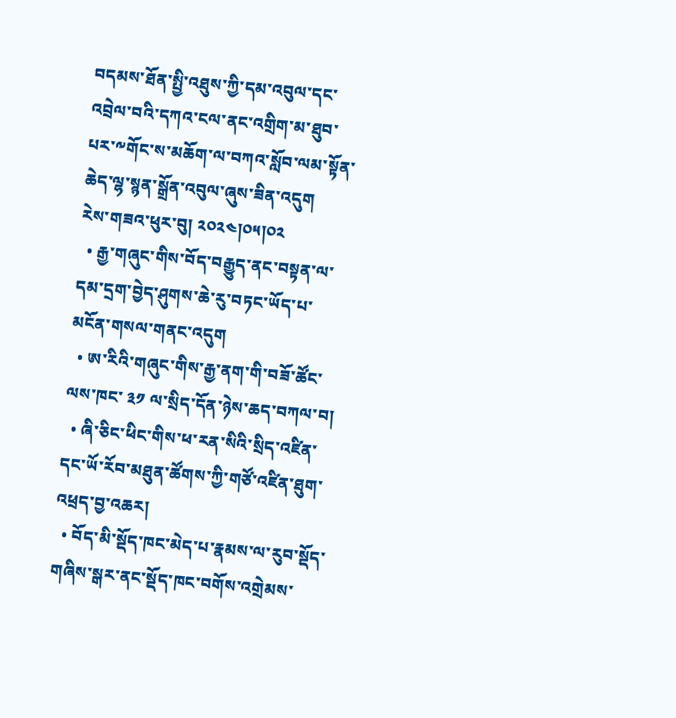བདམས་ཐོན་སྤྱི་འཐུས་ཀྱི་དམ་འབུལ་དང་འབྲེལ་བའི་དཀའ་ངལ་ནང་འགྲིག་མ་ཐུབ་པར་༸གོང་ས་མཆོག་ལ་བཀའ་སློབ་ལམ་སྟོན་ཆེད་ལྷ་སྙན་སྒྲོན་འབུལ་ཞུས་ཟིན་འདུག
རེས་གཟའ་ཕུར་བུ། ༢༠༢༤།༠༥།༠༢
  • རྒྱ་གཞུང་གིས་བོད་བརྒྱུད་ནང་བསྟན་ལ་དམ་དྲག་བྱེད་ཤུགས་ཆེ་རུ་བཏང་ཡོད་པ་མངོན་གསལ་གནང་འདུག
  • ཨ་རིའི་གཞུང་གིས་རྒྱ་ནག་གི་བཟོ་ཚོང་ལས་ཁང་ ༣༡ ལ་སྲིད་དོན་ཉེས་ཆད་བཀལ་བ།
  • ཞི་ཅིང་ཕིང་གིས་ཕ་རན་སིའི་སྲིད་འཛིན་དང་ཡོ་རོབ་མཐུན་ཚོགས་ཀྱི་གཙོ་འཛིན་ཐུག་འཕྲད་བྱ་འཆར།
  • བོད་མི་སྡོད་ཁང་མེད་པ་རྣམས་ལ་རུབ་སྡོད་གཞིས་སྒར་ནང་སྡོད་ཁང་བགོས་འགྲེམས་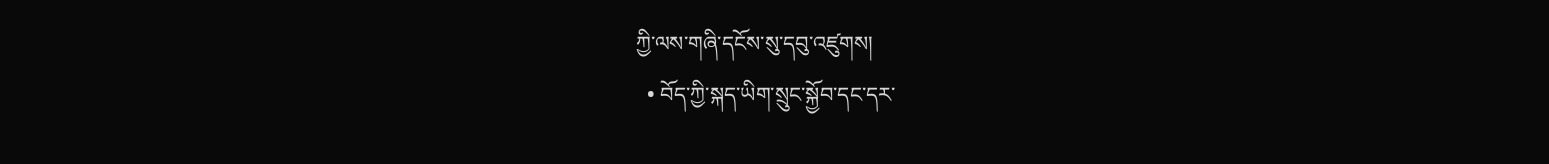ཀྱི་ལས་གཞི་དངོས་སུ་དབུ་འཛུགས།
  • བོད་ཀྱི་སྐད་ཡིག་སྲུང་སྐྱོབ་དང་དར་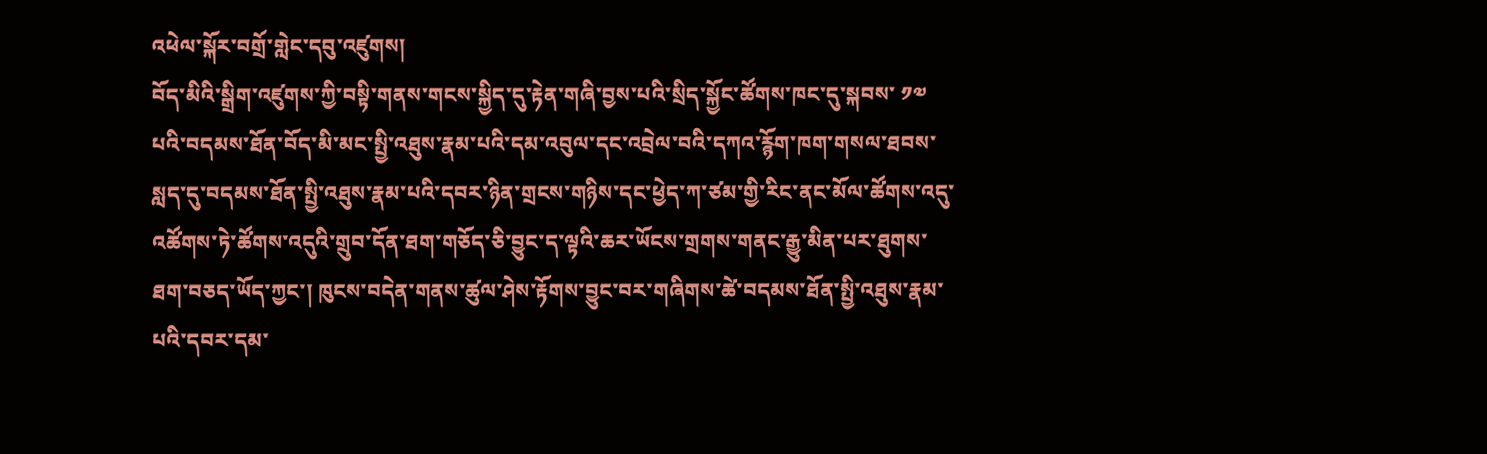འཕེལ་སྐོར་བགྲོ་གླེང་དབུ་འཛུགས།
བོད་མིའི་སྒྲིག་འཛུགས་ཀྱི་བསྟི་གནས་གངས་སྐྱིད་དུ་རྟེན་གཞི་བྱས་པའི་སྲིད་སྐྱོང་ཚོགས་ཁང་དུ་སྐབས་ ༡༧ པའི་བདམས་ཐོན་བོད་མི་མང་སྤྱི་འཐུས་རྣམ་པའི་དམ་འབུལ་དང་འབྲེལ་བའི་དཀའ་རྙོག་ཁག་གསལ་ཐབས་སླད་དུ་བདམས་ཐོན་སྤྱི་འཐུས་རྣམ་པའི་དབར་ཉིན་གྲངས་གཉིས་དང་ཕྱེད་ཀ་ཙམ་གྱི་རིང་ནང་མོལ་ཚོགས་འདུ་འཚོགས་ཏེ་ཚོགས་འདུའི་གྲུབ་དོན་ཐག་གཅོད་ཅི་བྱུང་ད་ལྟའི་ཆར་ཡོངས་གྲགས་གནང་རྒྱུ་མིན་པར་ཐུགས་ཐག་བཅད་ཡོད་ཀྱང་། ཁུངས་བདེན་གནས་ཚུལ་ཤེས་རྟོགས་བྱུང་བར་གཞིགས་ཚེ་བདམས་ཐོན་སྤྱི་འཐུས་རྣམ་པའི་དབར་དམ་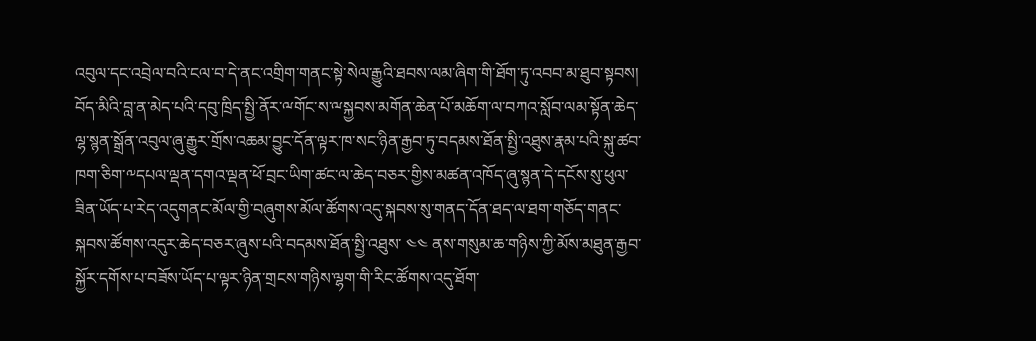འབུལ་དང་འབྲེལ་བའི་ངལ་བ་དེ་ནང་འགྲིག་གནང་སྟེ་སེལ་རྒྱུའི་ཐབས་ལམ་ཞིག་གི་ཐོག་ཏུ་འབབ་མ་ཐུབ་སྟབས། བོད་མིའི་བླ་ན་མེད་པའི་དབུ་ཁྲིད་སྤྱི་ནོར་ྋགོང་ས་ྋསྐྱབས་མགོན་ཆེན་པོ་མཆོག་ལ་བཀའ་སློབ་ལམ་སྟོན་ཆེད་ལྷ་སྙན་སྒྲོན་འབུལ་ཞུ་རྒྱུར་གྲོས་འཆམ་བྱུང་དོན་ལྟར་ཁ་སང་ཉིན་རྒྱབ་ཏུ་བདམས་ཐོན་སྤྱི་འཐུས་རྣམ་པའི་སྐུ་ཚབ་ཁག་ཅིག་༸དཔལ་ལྡན་དགའ་ལྡན་ཕོ་བྲང་ཡིག་ཚང་ལ་ཆེད་བཅར་གྱིས་མཚན་འཁོད་ཞུ་སྙན་དེ་དངོས་སུ་ཕུལ་ཟིན་ཡོད་པ་རེད་འདུགནང་མོལ་གྱི་བཞུགས་མོལ་ཚོགས་འདུ་སྐབས་སུ་གནད་དོན་ཐད་ལ་ཐག་གཅོད་གནང་སྐབས་ཚོགས་འདུར་ཆེད་བཅར་ཞུས་པའི་བདམས་ཐོན་སྤྱི་འཐུས་ ༤༤ ནས་གསུམ་ཆ་གཉིས་ཀྱི་མོས་མཐུན་རྒྱབ་སྐྱོར་དགོས་པ་བཟོས་ཡོད་པ་ལྟར་ཉིན་གྲངས་གཉིས་ལྷག་གི་རིང་ཚོགས་འདུ་ཐོག་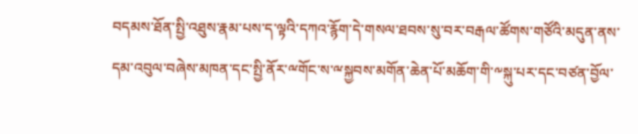བདམས་ཐོན་སྤྱི་འཐུས་རྣམ་པས་ད་ལྟའི་དཀའ་རྙོག་དེ་གསལ་ཐབས་སུ་བར་བརྒལ་ཚོགས་གཙོའི་མདུན་ནས་དམ་འབུལ་བཞེས་མཁན་དང་སྤྱི་ནོར་ྋགོང་ས་ྋསྐྱབས་མགོན་ཆེན་པོ་མཆོག་གི་༸སྐུ་པར་དང་བཙན་བྱོལ་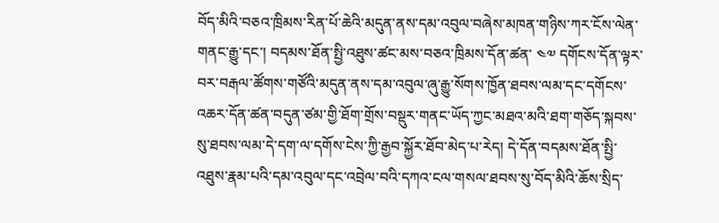བོད་མིའི་བཅའ་ཁྲིམས་རིན་པོ་ཆེའི་མདུན་ནས་དམ་འབུལ་བཞེས་མཁན་གཉིས་ཀར་ངོས་ལེན་གནང་རྒྱུ་དང་། བདམས་ཐོན་སྤྱི་འཐུས་ཚང་མས་བཅའ་ཁྲིམས་དོན་ཚན་ ༤༧ དགོངས་དོན་ལྟར་བར་བརྒལ་ཚོགས་གཙོའི་མདུན་ནས་དམ་འབུལ་ཞུ་རྒྱུ་སོགས་ཁྱོན་ཐབས་ལམ་དང་དགོངས་འཆར་དོན་ཚན་བདུན་ཙམ་གྱི་ཐོག་གྲོས་བསྡུར་གནང་ཡོད་ཀྱང་མཐའ་མའི་ཐག་གཅོད་སྐབས་སུ་ཐབས་ལམ་དེ་དག་ལ་དགོས་ངེས་ཀྱི་རྒྱབ་སྐྱོར་ཐོབ་མེད་པ་རེད། དེ་དོན་བདམས་ཐོན་སྤྱི་འཐུས་རྣམ་པའི་དམ་འབུལ་དང་འབྲེལ་བའི་དཀའ་ངལ་གསལ་ཐབས་སུ་བོད་མིའི་ཆོས་སྲིད་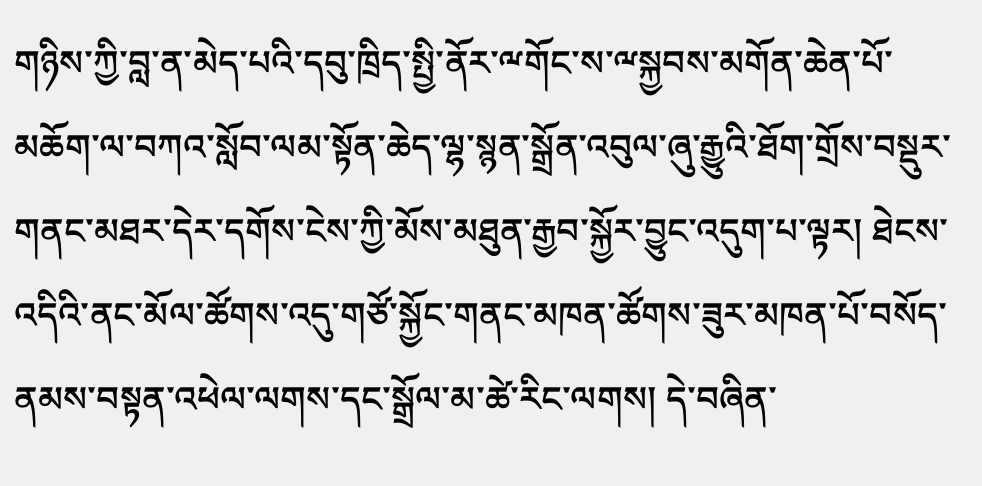གཉིས་ཀྱི་བླ་ན་མེད་པའི་དབུ་ཁྲིད་སྤྱི་ནོར་ྋགོང་ས་ྋསྐྱབས་མགོན་ཆེན་པོ་མཆོག་ལ་བཀའ་སློབ་ལམ་སྟོན་ཆེད་ལྷ་སྙན་སྒྲོན་འབུལ་ཞུ་རྒྱུའི་ཐོག་གྲོས་བསྡུར་གནང་མཐར་དེར་དགོས་ངེས་ཀྱི་མོས་མཐུན་རྒྱབ་སྐྱོར་བྱུང་འདུག་པ་ལྟར། ཐེངས་འདིའི་ནང་མོལ་ཚོགས་འདུ་གཙོ་སྐྱོང་གནང་མཁན་ཚོགས་ཟུར་མཁན་པོ་བསོད་ནམས་བསྟན་འཕེལ་ལགས་དང་སྒྲོལ་མ་ཚེ་རིང་ལགས། དེ་བཞིན་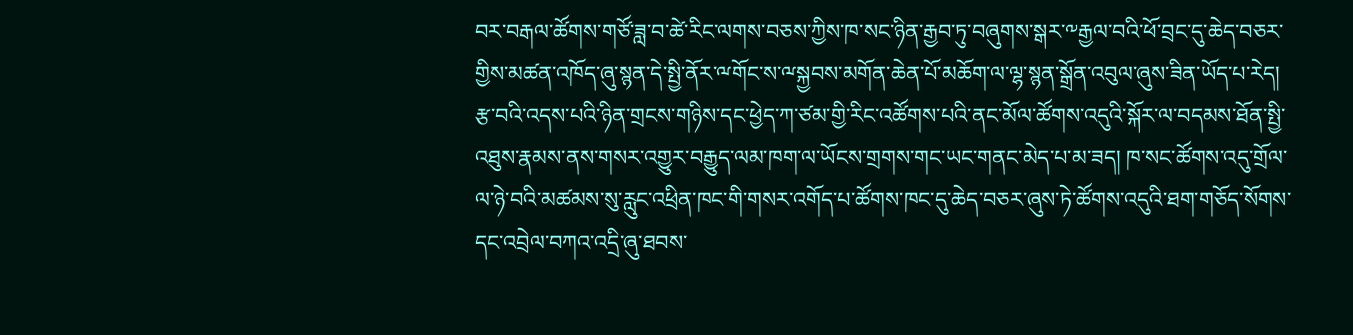བར་བརྒལ་ཚོགས་གཙོ་ཟླ་བ་ཚེ་རིང་ལགས་བཅས་ཀྱིས་ཁ་སང་ཉིན་རྒྱབ་ཏུ་བཞུགས་སྒར་༸རྒྱལ་བའི་ཕོ་བྲང་དུ་ཆེད་བཅར་གྱིས་མཚན་འཁོད་ཞུ་སྙན་དེ་སྤྱི་ནོར་ྋགོང་ས་ྋསྐྱབས་མགོན་ཆེན་པོ་མཆོག་ལ་ལྷ་སྙན་སྒྲོན་འབུལ་ཞུས་ཟིན་ཡོད་པ་རེད།
རྩ་བའི་འདས་པའི་ཉིན་གྲངས་གཉིས་དང་ཕྱེད་ཀ་ཙམ་གྱི་རིང་འཚོགས་པའི་ནང་མོལ་ཚོགས་འདུའི་སྐོར་ལ་བདམས་ཐོན་སྤྱི་འཐུས་རྣམས་ནས་གསར་འགྱུར་བརྒྱུད་ལམ་ཁག་ལ་ཡོངས་གྲགས་གང་ཡང་གནང་མེད་པ་མ་ཟད། ཁ་སང་ཚོགས་འདུ་གྲོལ་ལ་ཉེ་བའི་མཚམས་སུ་རླུང་འཕྲིན་ཁང་གི་གསར་འགོད་པ་ཚོགས་ཁང་དུ་ཆེད་བཅར་ཞུས་ཏེ་ཚོགས་འདུའི་ཐག་གཅོད་སོགས་དང་འབྲེལ་བཀའ་འདྲི་ཞུ་ཐབས་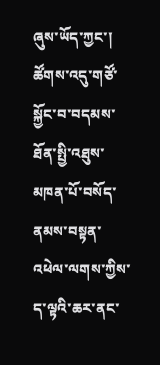ཞུས་ཡོད་ཀྱང་། ཚོགས་འདུ་གཙོ་སྐྱོང་བ་བདམས་ཐོན་སྤྱི་འཐུས་མཁན་པོ་བསོད་ནམས་བསྟན་འཕེལ་ལགས་ཀྱིས་ད་ལྟའི་ཆར་ནང་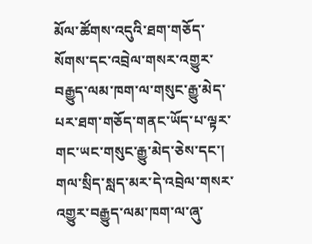མོལ་ཚོགས་འདུའི་ཐག་གཅོད་སོགས་དང་འབྲེལ་གསར་འགྱུར་བརྒྱུད་ལམ་ཁག་ལ་གསུང་རྒྱུ་མེད་པར་ཐག་གཅོད་གནང་ཡོད་པ་ལྟར་གང་ཡང་གསུང་རྒྱུ་མེད་ཅེས་དང་། གལ་སྲིད་སླད་མར་དེ་འབྲེལ་གསར་འགྱུར་བརྒྱུད་ལམ་ཁག་ལ་ཞུ་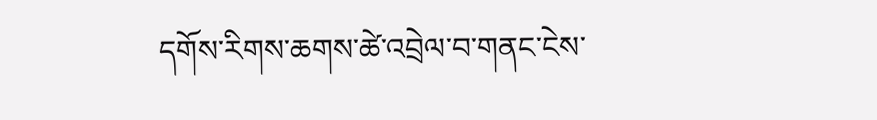དགོས་རིགས་ཆགས་ཚེ་འབྲེལ་བ་གནང་ངེས་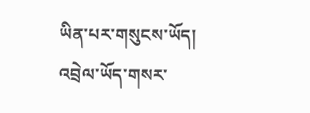ཡིན་པར་གསུངས་ཡོད།
འབྲེལ་ཡོད་གསར་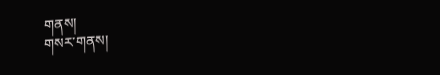གནས།
གསར་གནས།